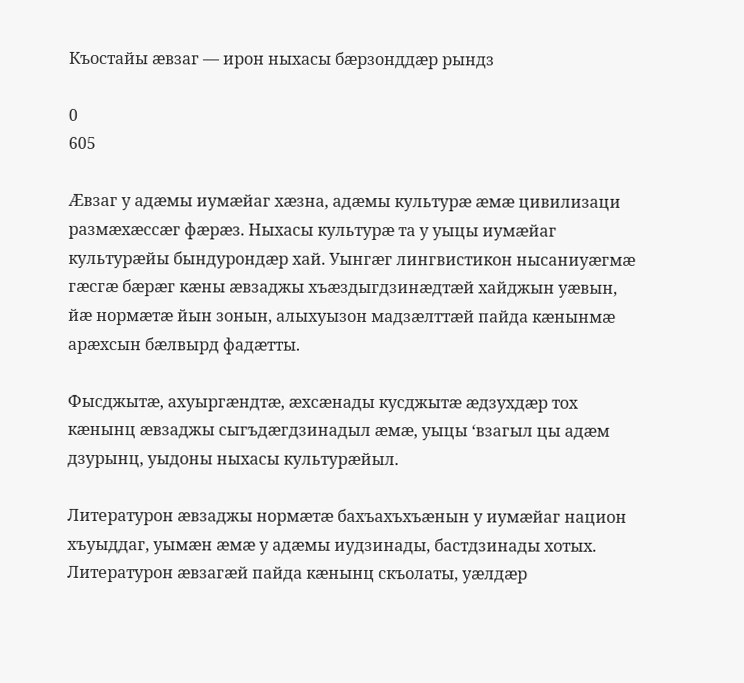Къостайы ӕвзаг — ирон ныхасы бӕрзонддӕр рындз

0
605

Ӕвзаг у адӕмы иумӕйаг хӕзна, адӕмы культурӕ ӕмӕ цивилизаци размӕхӕссӕг фӕрӕз. Ныхасы культурӕ та у уыцы иумӕйаг культурӕйы бындурондӕр хай. Уынгӕг лингвистикон нысаниуӕгмӕ гӕсгӕ бӕрӕг кӕны ӕвзаджы хъӕздыгдзинӕдтӕй хайджын уӕвын, йӕ нормӕтӕ йын зонын, алыхуызон мадзӕлттӕй пайда кӕнынмӕ арӕхсын бӕлвырд фадӕтты.

Фысджытӕ, ахуыргӕндтӕ, ӕхсӕнады кусджытӕ ӕдзухдӕр тох кӕнынц ӕвзаджы сыгъдӕгдзинадыл ӕмӕ, уыцы ‘взагыл цы адӕм дзурынц, уыдоны ныхасы культурӕйыл.

Литературон ӕвзаджы нормӕтӕ бахъахъхъӕнын у иумӕйаг национ хъуыддаг, уымӕн ӕмӕ у адӕмы иудзинады, бастдзинады хотых. Литературон ӕвзагӕй пайда кӕнынц скъолаты, уӕлдӕр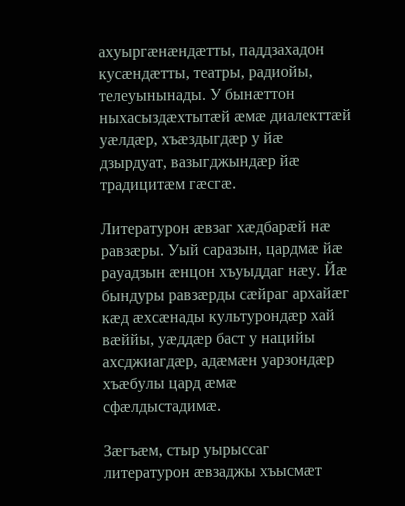ахуыргӕнӕндӕтты, паддзахадон кусӕндӕтты, театры, радиойы, телеуынынады. У бынӕттон ныхасыздӕхтытӕй ӕмӕ диалекттӕй уӕлдӕр, хъӕздыгдӕр у йӕ дзырдуат, вазыгджындӕр йӕ традицитӕм гӕсгӕ.

Литературон ӕвзаг хӕдбарӕй нӕ равзӕры. Уый саразын, цардмӕ йӕ рауадзын ӕнцон хъуыддаг нӕу. Йӕ бындуры равзӕрды сӕйраг архайӕг кӕд ӕхсӕнады культурондӕр хай вӕййы, уӕддӕр баст у нацийы ахсджиагдӕр, адӕмӕн уарзондӕр хъӕбулы цард ӕмӕ сфӕлдыстадимӕ.

Зӕгъӕм, стыр уырыссаг литературон ӕвзаджы хъысмӕт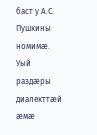баст у А.С. Пушкины номимӕ. Уый раздӕры диалекттӕй ӕмӕ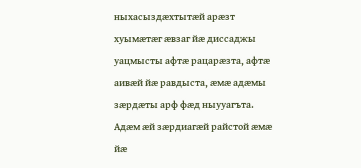ныхасыздӕхтытӕй арӕзт хуымӕтӕг ӕвзаг йӕ диссаджы уацмысты афтӕ рацарӕзта, афтӕ аивӕй йӕ равдыста, ӕмӕ адӕмы зӕрдӕты арф фӕд ныууагъта. Адӕм ӕй зӕрдиагӕй райстой ӕмӕ йӕ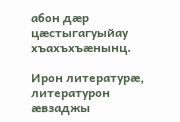абон дӕр цӕстыгагуыйау хъахъхъӕнынц.

Ирон литературӕ, литературон ӕвзаджы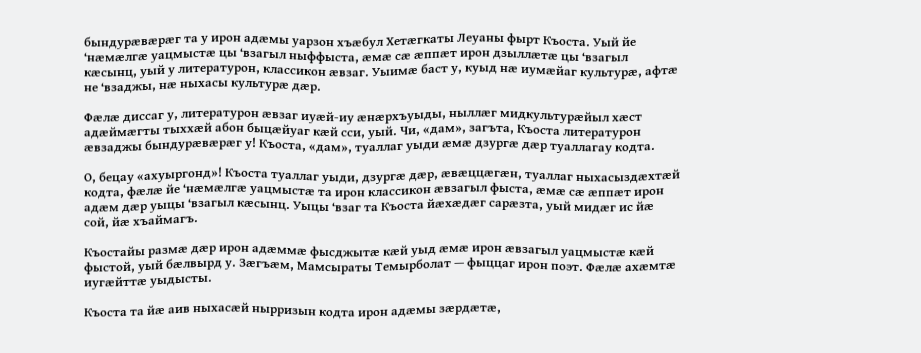бындурӕвӕрӕг та у ирон адӕмы уарзон хъӕбул Хетӕгкаты Леуаны фырт Къоста. Уый йе ‘нӕмӕлгӕ уацмыстӕ цы ‘взагыл ныффыста, ӕмӕ сӕ ӕппӕт ирон дзыллӕтӕ цы ‘взагыл кӕсынц, уый у литературон, классикон ӕвзаг. Уыимӕ баст у, куыд нӕ иумӕйаг культурӕ, афтӕ не ‘взаджы, нӕ ныхасы культурӕ дӕр.

Фӕлӕ диссаг у, литературон ӕвзаг иуӕй-иу ӕнӕрхъуыды, ныллӕг мидкультурӕйыл хӕст адӕймӕгты тыххӕй абон быцӕйуаг кӕй сси, уый. Чи, «дам», загъта, Къоста литературон ӕвзаджы бындурӕвӕрӕг у! Къоста, «дам», туаллаг уыди ӕмӕ дзургӕ дӕр туаллагау кодта.

О, бецау «ахуыргонд»! Къоста туаллаг уыди, дзургӕ дӕр, ӕвӕццӕгӕн, туаллаг ныхасыздӕхтӕй кодта, фӕлӕ йе ‘нӕмӕлгӕ уацмыстӕ та ирон классикон ӕвзагыл фыста, ӕмӕ сӕ ӕппӕт ирон адӕм дӕр уыцы ‘взагыл кӕсынц. Уыцы ‘взаг та Къоста йӕхӕдӕг сарӕзта, уый мидӕг ис йӕ сой, йӕ хъаймагъ.

Къостайы размӕ дӕр ирон адӕммӕ фысджытӕ кӕй уыд ӕмӕ ирон ӕвзагыл уацмыстӕ кӕй фыстой, уый бӕлвырд у. Зӕгъӕм, Мамсыраты Темырболат — фыццаг ирон поэт. Фӕлӕ ахӕмтӕ иугӕйттӕ уыдысты.

Къоста та йӕ аив ныхасӕй нырризын кодта ирон адӕмы зӕрдӕтӕ,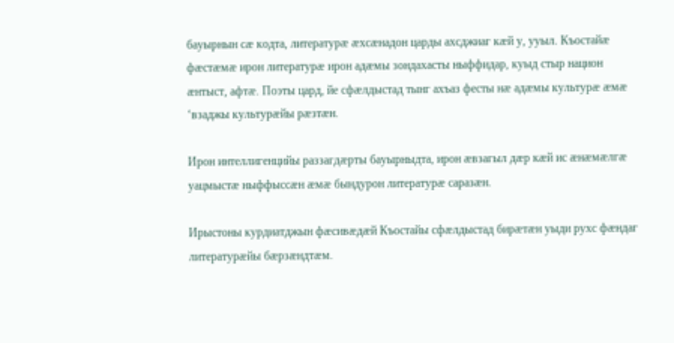бауырнын сӕ кодта, литературӕ ӕхсӕнадон царды ахсджиаг кӕй у, ууыл. Къостайӕ фӕстӕмӕ ирон литературӕ ирон адӕмы зондахасты ныффидар, куыд стыр национ ӕнтыст, афтӕ. Поэты цард, йе сфӕлдыстад тынг ахъаз фесты нӕ адӕмы культурӕ ӕмӕ ‘взаджы культурӕйы рӕзтӕн.

Ирон интеллигенцийы раззагдӕрты бауырныдта, ирон ӕвзагыл дӕр кӕй ис ӕнӕмӕлгӕ уацмыстӕ ныффыссӕн ӕмӕ бындурон литературӕ саразӕн.

Ирыстоны курдиатджын фӕсивӕдӕй Къостайы сфӕлдыстад бирӕтӕн уыди рухс фӕндаг литературӕйы бӕрзӕндтӕм.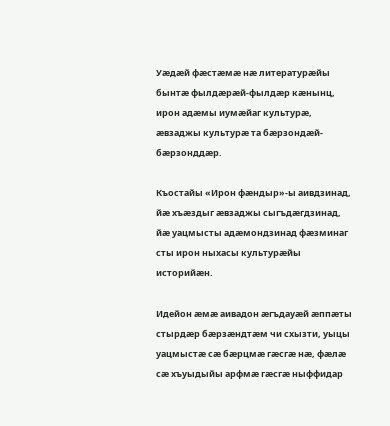Уӕдӕй фӕстӕмӕ нӕ литературӕйы бынтӕ фылдӕрӕй-фылдӕр кӕнынц, ирон адӕмы иумӕйаг культурӕ, ӕвзаджы культурӕ та бӕрзондӕй-бӕрзонддӕр.

Къостайы «Ирон фӕндыр»-ы аивдзинад, йӕ хъӕздыг ӕвзаджы сыгъдӕгдзинад, йӕ уацмысты адӕмондзинад фӕзминаг сты ирон ныхасы культурӕйы историйӕн.

Идейон ӕмӕ аивадон ӕгъдауӕй ӕппӕты стырдӕр бӕрзӕндтӕм чи схызти, уыцы уацмыстӕ сӕ бӕрцмӕ гӕсгӕ нӕ, фӕлӕ сӕ хъуыдыйы арфмӕ гӕсгӕ ныффидар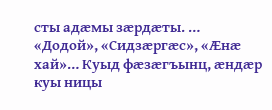сты адӕмы зӕрдӕты. … «Додой», «Сидзӕргӕс», «Ӕнӕ хай»… Куыд фӕзӕгъынц, ӕндӕр куы ницы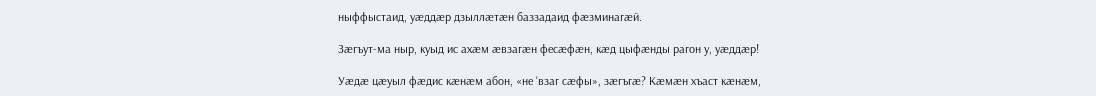ныффыстаид, уӕддӕр дзыллӕтӕн баззадаид фӕзминагӕй.

Зӕгъут-ма ныр, куыд ис ахӕм ӕвзагӕн фесӕфӕн, кӕд цыфӕнды рагон у, уӕддӕр!

Уӕдӕ цӕуыл фӕдис кӕнӕм абон, «не ‘взаг сӕфы», зӕгъгӕ? Кӕмӕн хъаст кӕнӕм,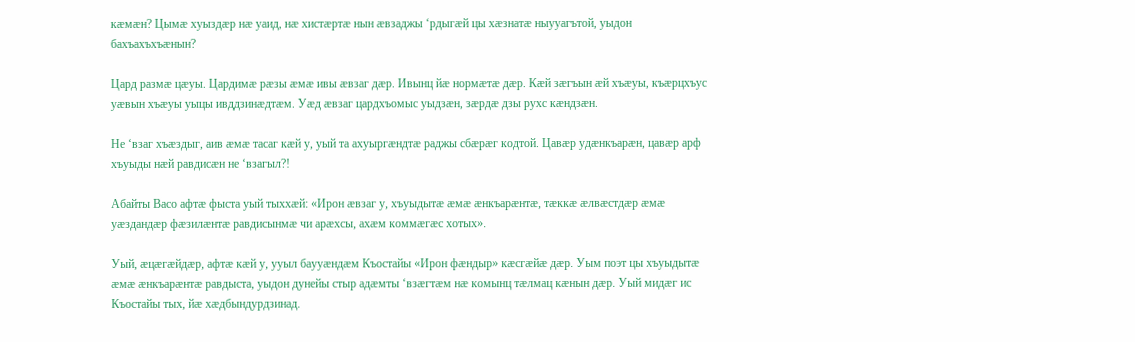кӕмӕн? Цымӕ хуыздӕр нӕ уаид, нӕ хистӕртӕ нын ӕвзаджы ‘рдыгӕй цы хӕзнатӕ ныууагътой, уыдон бахъахъхъӕнын?

Цард размӕ цӕуы. Цардимӕ рӕзы ӕмӕ ивы ӕвзаг дӕр. Ивынц йӕ нормӕтӕ дӕр. Кӕй зӕгъын ӕй хъӕуы, къӕрцхъус уӕвын хъӕуы уыцы ивддзинӕдтӕм. Уӕд ӕвзаг цардхъомыс уыдзӕн, зӕрдӕ дзы рухс кӕндзӕн.

Не ‘взаг хъӕздыг, аив ӕмӕ тасаг кӕй у, уый та ахуыргӕндтӕ раджы сбӕрӕг кодтой. Цавӕр удӕнкъарӕн, цавӕр арф хъуыды нӕй равдисӕн не ‘взагыл?!

Абайты Васо афтӕ фыста уый тыххӕй: «Ирон ӕвзаг у, хъуыдытӕ ӕмӕ ӕнкъарӕнтӕ, тӕккӕ ӕлвӕстдӕр ӕмӕ уӕздандӕр фӕзилӕнтӕ равдисынмӕ чи арӕхсы, ахӕм коммӕгӕс хотых».

Уый, ӕцӕгӕйдӕр, афтӕ кӕй у, ууыл баууӕндӕм Къостайы «Ирон фӕндыр» кӕсгӕйӕ дӕр. Уым поэт цы хъуыдытӕ ӕмӕ ӕнкъарӕнтӕ равдыста, уыдон дунейы стыр адӕмты ‘взӕгтӕм нӕ комынц тӕлмац кӕнын дӕр. Уый мидӕг ис Къостайы тых, йӕ хӕдбындурдзинад.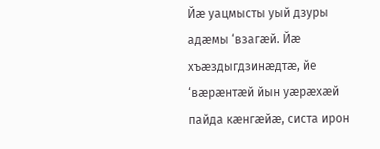Йӕ уацмысты уый дзуры адӕмы ‘взагӕй. Йӕ хъӕздыгдзинӕдтӕ, йе ‘вӕрӕнтӕй йын уӕрӕхӕй пайда кӕнгӕйӕ, систа ирон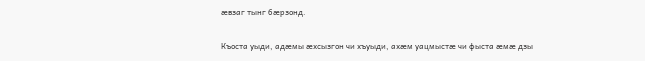ӕвзаг тынг бӕрзонд.

Къоста уыди, адӕмы ӕхсызгон чи хъуыди, ахӕм уацмыстӕ чи фыста ӕмӕ дзы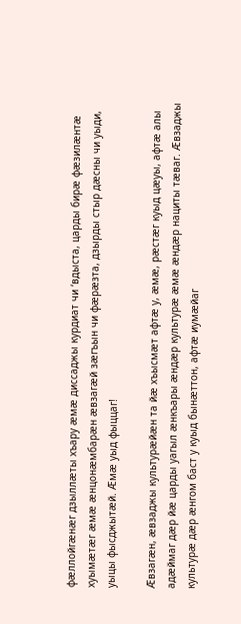фӕллойгӕнӕг дзыллӕты хъару ӕмӕ диссаджы курдиат чи ‘вдыста, царды бирӕ фӕзилӕнтӕ хуымӕтӕг ӕмӕ ӕнцонӕмбарӕн ӕвзагӕй зӕгъын чи фӕрӕзта, дзырды стыр дӕсны чи уыди, уыцы фысджытӕй. Ӕмӕ уыд фыццаг!

Ӕвзагӕн, ӕвзаджы культурӕйӕн та йӕ хъысмӕт афтӕ у, ӕмӕ, рӕстӕг куыд цӕуы, афтӕ алы адӕймаг дӕр йӕ царды уагыл ӕнкъары ӕндӕр культурӕ ӕмӕ ӕндӕр нациты тӕваг. Ӕвзаджы культурӕ дӕр ӕнгом баст у куыд бынӕттон, афтӕ иумӕйаг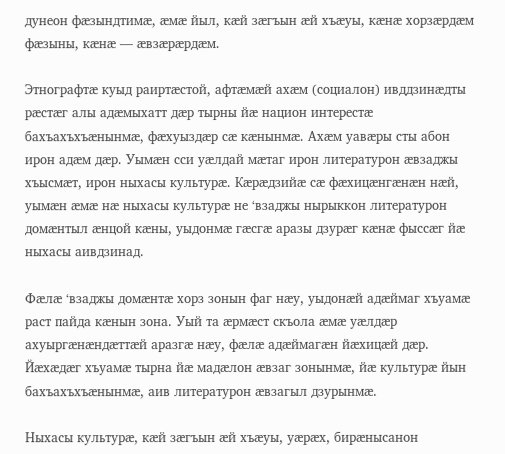дунеон фӕзындтимӕ, ӕмӕ йыл, кӕй зӕгъын ӕй хъӕуы, кӕнӕ хорзӕрдӕм фӕзыны, кӕнӕ — ӕвзӕрӕрдӕм.

Этнографтӕ куыд раиртӕстой, афтӕмӕй ахӕм (социалон) ивддзинӕдты рӕстӕг алы адӕмыхатт дӕр тырны йӕ национ интерестӕ бахъахъхъӕнынмӕ, фӕхуыздӕр сӕ кӕнынмӕ. Ахӕм уавӕры сты абон ирон адӕм дӕр. Уымӕн сси уӕлдай мӕтаг ирон литературон ӕвзаджы хъысмӕт, ирон ныхасы культурӕ. Кӕрӕдзийӕ сӕ фӕхицӕнгӕнӕн нӕй, уымӕн ӕмӕ нӕ ныхасы культурӕ не ‘взаджы нырыккон литературон домӕнтыл ӕнцой кӕны, уыдонмӕ гӕсгӕ аразы дзурӕг кӕнӕ фыссӕг йӕ ныхасы аивдзинад.

Фӕлӕ ‘взаджы домӕнтӕ хорз зонын фаг нӕу, уыдонӕй адӕймаг хъуамӕ раст пайда кӕнын зона. Уый та ӕрмӕст скъола ӕмӕ уӕлдӕр ахуыргӕнӕндӕттӕй аразгӕ нӕу, фӕлӕ адӕймагӕн йӕхицӕй дӕр. Йӕхӕдӕг хъуамӕ тырна йӕ мадӕлон ӕвзаг зонынмӕ, йӕ культурӕ йын бахъахъхъӕнынмӕ, аив литературон ӕвзагыл дзурынмӕ.

Ныхасы культурӕ, кӕй зӕгъын ӕй хъӕуы, уӕрӕх, бирӕнысанон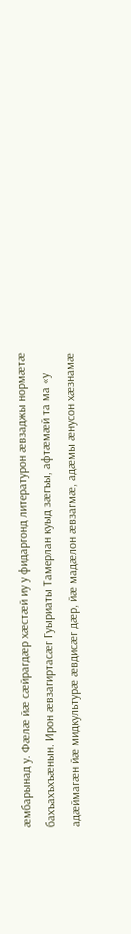ӕмбарынад у. Фӕлӕ йӕ сӕйрагдӕр хӕстӕй иу у фидаргонд литературон ӕвзаджы нормӕтӕ бахъахъхъӕнын. Ирон ӕвзагиртасӕг Гуыриаты Тамерлан куыд зӕгъы, афтӕмӕй та ма «у адӕймагӕн йӕ мидкультурӕ ӕвдисӕг дӕр, йӕ мадӕлон ӕвзагмӕ, адӕмы ӕнусон хӕзнамӕ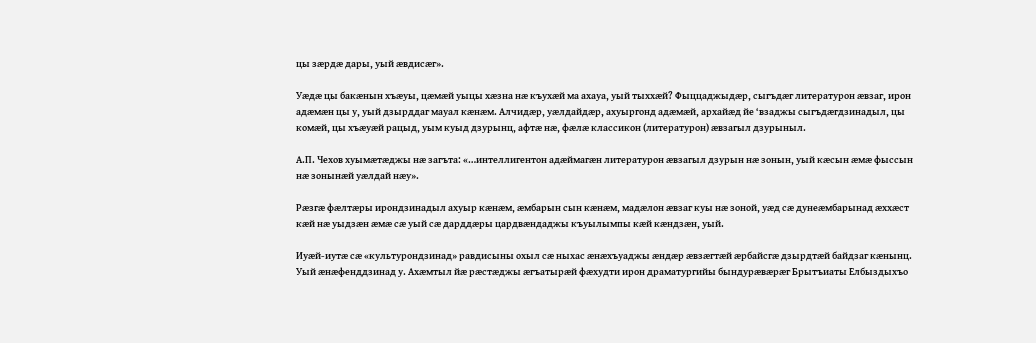цы зӕрдӕ дары, уый ӕвдисӕг».

Уӕдӕ цы бакӕнын хъӕуы, цӕмӕй уыцы хӕзна нӕ къухӕй ма ахауа, уый тыххӕй? Фыццаджыдӕр, сыгъдӕг литературон ӕвзаг, ирон адӕмӕн цы у, уый дзырддаг мауал кӕнӕм. Алчидӕр, уӕлдайдӕр, ахуыргонд адӕмӕй, архайӕд йе ‘взаджы сыгъдӕгдзинадыл, цы комӕй, цы хъӕуӕй рацыд, уым куыд дзурынц, афтӕ нӕ, фӕлӕ классикон (литературон) ӕвзагыл дзурыныл.

А.П. Чехов хуымӕтӕджы нӕ загъта: «…интеллигентон адӕймагӕн литературон ӕвзагыл дзурын нӕ зонын, уый кӕсын ӕмӕ фыссын нӕ зонынӕй уӕлдай нӕу».

Рӕзгӕ фӕлтӕры ирондзинадыл ахуыр кӕнӕм, ӕмбарын сын кӕнӕм, мадӕлон ӕвзаг куы нӕ зоной, уӕд сӕ дунеӕмбарынад ӕххӕст кӕй нӕ уыдзӕн ӕмӕ сӕ уый сӕ дарддӕры цардвӕндаджы къуылымпы кӕй кӕндзӕн, уый.

Иуӕй-иутӕ сӕ «культурондзинад» равдисыны охыл сӕ ныхас ӕнӕхъуаджы ӕндӕр ӕвзӕгтӕй ӕрбайсгӕ дзырдтӕй байдзаг кӕнынц. Уый ӕнӕфенддзинад у. Ахӕмтыл йӕ рӕстӕджы ӕгъатырӕй фӕхудти ирон драматургийы бындурӕвӕрӕг Брытъиаты Елбыздыхъо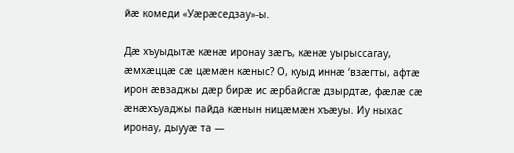йӕ комеди «Уӕрӕседзау»-ы.

Дӕ хъуыдытӕ кӕнӕ иронау зӕгъ, кӕнӕ уырыссагау, ӕмхӕццӕ сӕ цӕмӕн кӕныс? О, куыд иннӕ ‘взӕгты, афтӕ ирон ӕвзаджы дӕр бирӕ ис ӕрбайсгӕ дзырдтӕ, фӕлӕ сӕ ӕнӕхъуаджы пайда кӕнын ницӕмӕн хъӕуы. Иу ныхас иронау, дыууӕ та —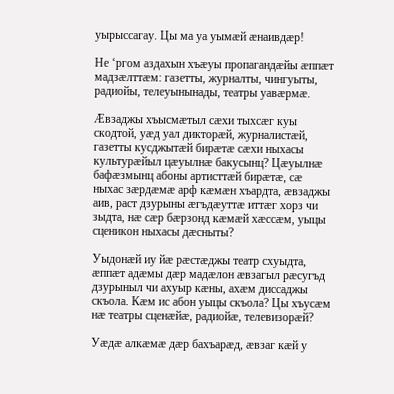уырыссагау. Цы ма уа уымӕй ӕнаивдӕр!

Не ‘ргом аздахын хъӕуы пропагандӕйы ӕппӕт мадзӕлттӕм: газетты, журналты, чингуыты, радиойы, телеуынынады, театры уавӕрмӕ.

Ӕвзаджы хъысмӕтыл сӕхи тыхсӕг куы скодтой, уӕд уал дикторӕй, журналистӕй, газетты кусджытӕй бирӕтӕ сӕхи ныхасы культурӕйыл цӕуылнӕ бакусынц? Цӕуылнӕ бафӕзмынц абоны артисттӕй бирӕтӕ, сӕ ныхас зӕрдӕмӕ арф кӕмӕн хъардта, ӕвзаджы аив, раст дзурыны ӕгъдӕуттӕ иттӕг хорз чи зыдта, нӕ сӕр бӕрзонд кӕмӕй хӕссӕм, уыцы сценикон ныхасы дӕсныты?

Уыдонӕй иу йӕ рӕстӕджы театр схуыдта, ӕппӕт адӕмы дӕр мадӕлон ӕвзагыл рӕсугъд дзурыныл чи ахуыр кӕны, ахӕм диссаджы скъола. Кӕм ис абон уыцы скъола? Цы хъусӕм нӕ театры сценӕйӕ, радиойӕ, телевизорӕй?

Уӕдӕ алкӕмӕ дӕр бахъарӕд, ӕвзаг кӕй у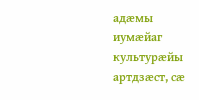адӕмы иумӕйаг культурӕйы артдзӕст, сӕ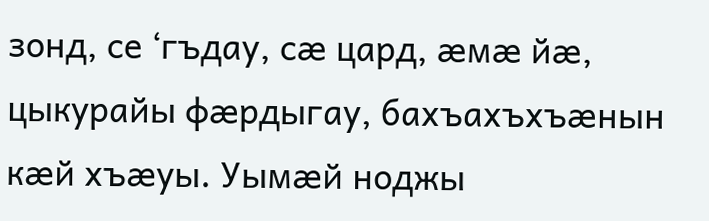зонд, се ‘гъдау, сӕ цард, ӕмӕ йӕ, цыкурайы фӕрдыгау, бахъахъхъӕнын кӕй хъӕуы. Уымӕй ноджы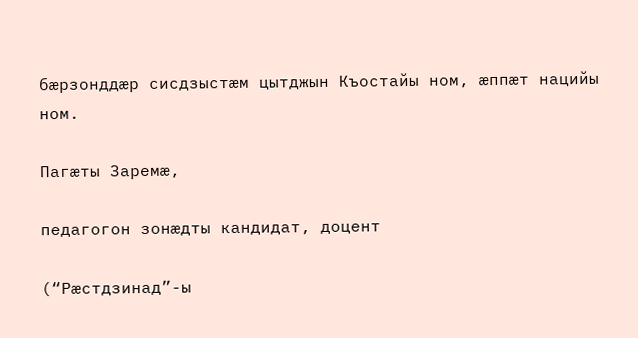бӕрзонддӕр сисдзыстӕм цытджын Къостайы ном, ӕппӕт нацийы ном.

Пагӕты Заремӕ,

педагогон зонӕдты кандидат, доцент

(“Рӕстдзинад”-ы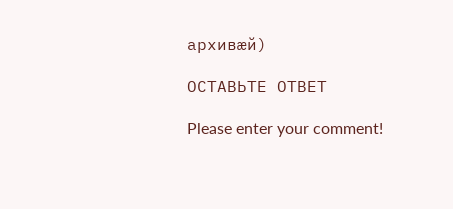архивӕй)

ОСТАВЬТЕ ОТВЕТ

Please enter your comment!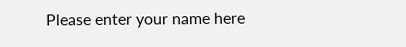Please enter your name here